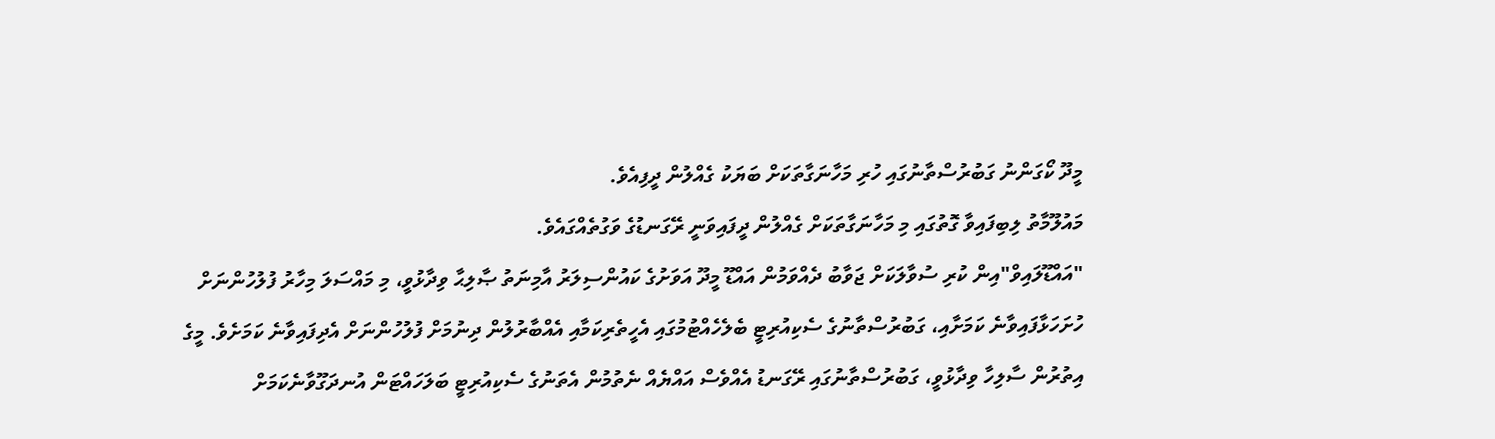މީދޫ ކޯގަންނު ގަބުރުސްތާނުގައި ހުރި މަހާނަގާތަކަށް ބަޔަކު ގެއްލުން ދީފިއެވެ.
މައުލޫމާތު ލިބިފައިވާ ގޮތުގައި މި މަހާނަގާތަކަށް ގެއްލުން ދީފައިވަނީ ރޭގަނޑުގެ ވަގުތެއްގައެވެ.
"އައްޑޫލައިވް"އިން ކުރި ސުވާލަކަށް ޖަވާބު ދެއްވަމުން އައްޑޫ މީދޫ އަވަށުގެ ކައުންސިލަރު އާމިނަތު ޞާލިޙާ ވިދާޅުވީ، މި މައްސަލަ މިހާރު ފުލުހުންނަށް ހުށަހަޅާފައިވާނެ ކަމަށާއި، ގަބުރުސްތާނުގެ ސެކިއުރިޓީ ބެލެހެއްޓުމުގައި އެހީތެރިކަމާއި އެއްބާރުލުން ދިނުމަށް ފުލުހުންނަށް އެދިފައިވާނެ ކަމަށެވެ. މީގެ އިތުރުން ސާލިހާ ވިދާޅުވީ، ގަބުރުސްތާނުގައި ރޭގަނޑު އެއްވެސް އައްޔެއް ނެތުމުން އެތަނުގެ ސެކިއުރިޓީ ބަލަހައްޓަން އުނދަގޫވާނެކަމަށް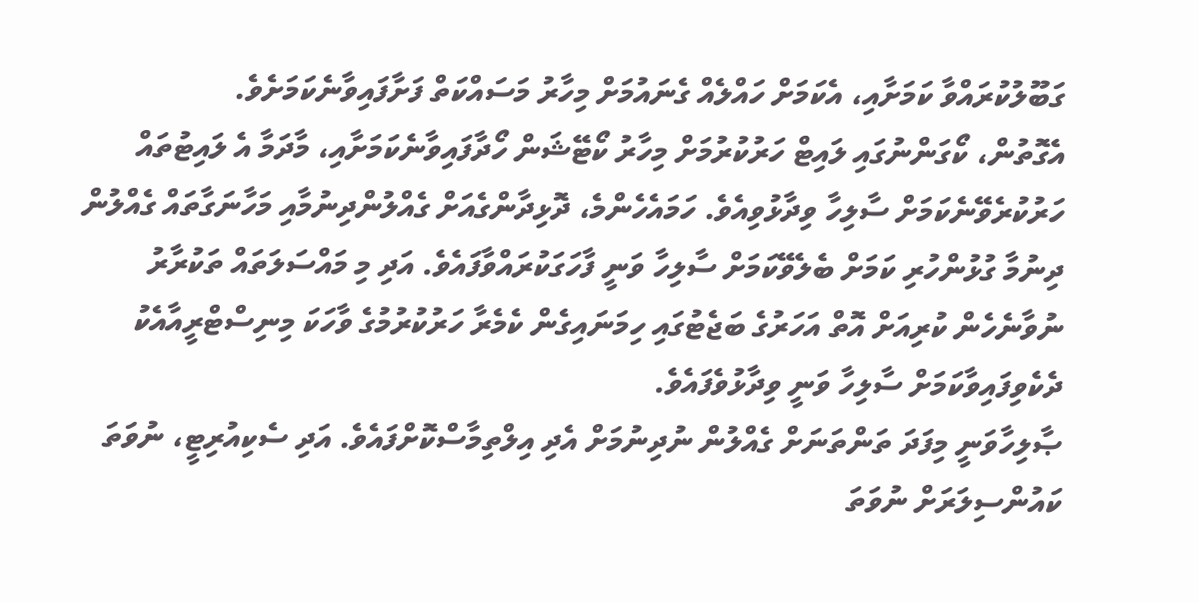ގަބޫލުކުރައްވާ ކަމަށާއި، އެކަމަށް ހައްލެއް ގެނައުމަށް މިހާރު މަސައްކަތް ފަށާފައިވާނެކަމަށެވެ.
އެގޮތުން، ކޯގަންނުގައި ލައިޓް ހަރުކުރުމަށް މިހާރު ކޯޓޭޝަން ހޯދާފައިވާނެކަމަށާއި، މާދަމާ އެ ލައިޓުތައް ހަރުކުރެވޭނެކަމަށް ސާލިހާ ވިދާޅުވިއެވެ. ހަމައެހެންމެ، ދޮޅިދާންގެއަށް ގެއްލުންދިނުމާއި މަހާނަގާތައް ގެއްލުން ދިނުމާ ގުޅުންހުރި ކަމަށް ބެލެވޭކަމަށް ސާލިހާ ވަނީ ފާހަގަކުރައްވާފައެވެ. އަދި މި މައްސަލަތައް ތަކުރާރު ނުވާނެހެން ކުރިއަށް އޮތް އަހަރުގެ ބަޖެޓުގައި ހިމަނައިގެން ކެމެރާ ހަރުކުރުމުގެ ވާހަކަ މިނިސްޓްރީއާއެކު ދެކެވިފައިވާކަމަށް ސާލިހާ ވަނީ ވިދާޅުވެފައެވެ.
ޞާލިހާވަނީ މިފަދަ ތަންތަނަށް ގެއްލުން ނުދިނުމަށް އެދި އިލްތިމާސްކޮށްފައެވެ. އަދި ސެކިއުރިޓީ، ނުވަތަ ކައުންސިލަރަށް ނުވަތަ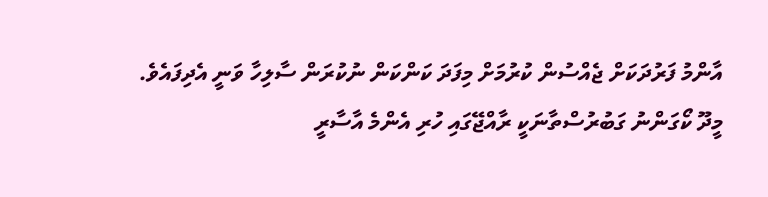އާންމު ފަރުދަކަށް ޖެއްސުން ކުރުމަށް މިފަދަ ކަންކަން ނުކުރަން ސާލިހާ ވަނީ އެދިފައެވެ.
މީދޫ ކޯގަންނު ގަބުރުސްތާނަކީ ރާއްޖޭގައި ހުރި އެންމެ އާސާރީ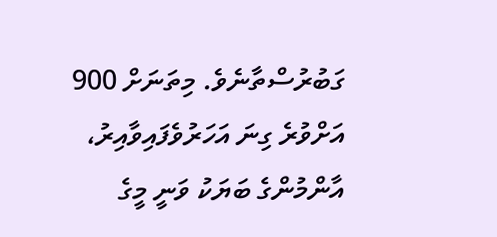ގަބުރުސްތާނެވެ. މިތަނަށް 900 އަށްވުރެ ގިނަ އަހަރުވެފައިވާއިރު، އާންމުންގެ ބަޔަކު ވަނީ މީގެ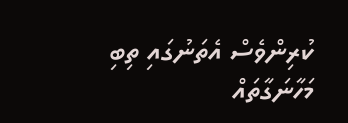ކުރިންވެސް އެތަނުގައި ތިބި މަހާނަގާތައް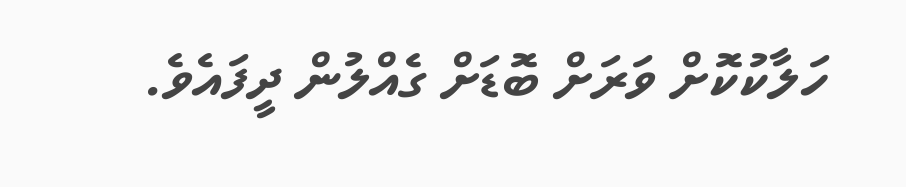ހަލާކުކޮށް ވަރަށް ބޮޑަށް ގެއްލުން ދީފައެވެ.